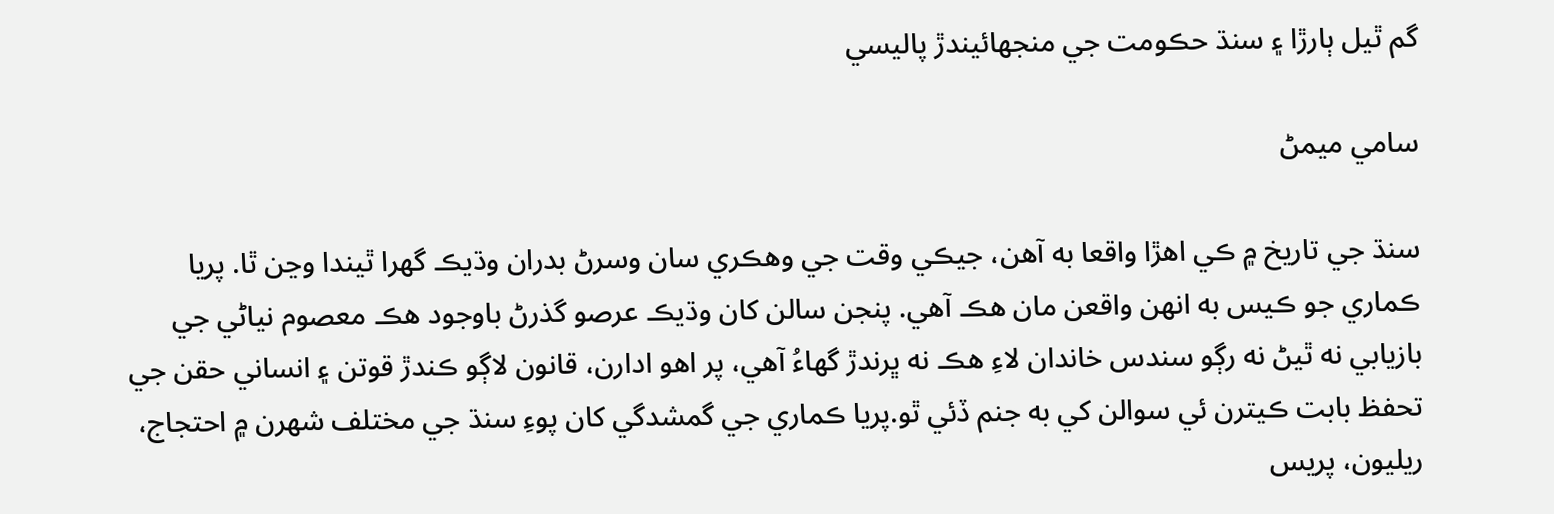گم ٿيل ٻارڙا ۽ سنڌ حڪومت جي منجهائيندڙ پاليسي

سامي ميمڻ

سنڌ جي تاريخ ۾ ڪي اهڙا واقعا به آهن، جيڪي وقت جي وهڪري سان وسرڻ بدران وڌيڪ گهرا ٿيندا وڃن ٿا. پريا ڪماري جو ڪيس به انهن واقعن مان هڪ آهي. پنجن سالن کان وڌيڪ عرصو گذرڻ باوجود هڪ معصوم نياڻي جي بازيابي نه ٿيڻ نه رڳو سندس خاندان لاءِ هڪ نه ڀرندڙ گهاءُ آهي، پر اهو ادارن، قانون لاڳو ڪندڙ قوتن ۽ انساني حقن جي تحفظ بابت ڪيترن ئي سوالن کي به جنم ڏئي ٿو.پريا ڪماري جي گمشدگي کان پوءِ سنڌ جي مختلف شهرن ۾ احتجاج، ريليون، پريس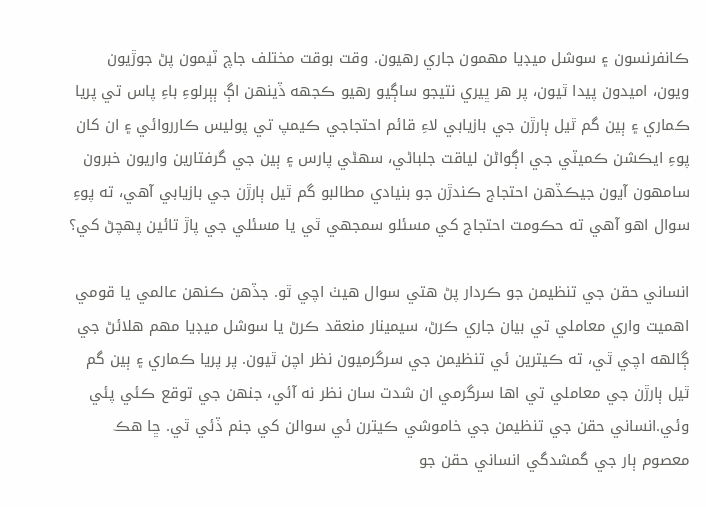ڪانفرنسون ۽ سوشل ميڊيا مهمون جاري رهيون. وقت بوقت مختلف جاچ ٽيمون پڻ جوڙيون ويون، اميدون پيدا ٿيون، پر هر ڀيري نتيجو ساڳيو رهيو ڪجهه ڏينهن اڳ ٻٻرلوءِ باءِ پاس تي پريا ڪماري ۽ ٻين گم ٿيل ٻارڙن جي بازيابي لاءِ قائم احتجاجي ڪيمپ تي پوليس ڪارروائي ۽ ان کان پوءِ ايڪشن ڪميٽي جي اڳواڻن لياقت جلباڻي، سهڻي پارس ۽ ٻين جي گرفتارين واريون خبرون سامهون آيون جيڪڏهن احتجاج ڪندڙن جو بنيادي مطالبو گم ٿيل ٻارڙن جي بازيابي آهي، ته پوءِ سوال اهو آهي ته حڪومت احتجاج کي مسئلو سمجهي ٿي يا مسئلي جي پاڙ تائين پهچڻ کي؟

انساني حقن جي تنظيمن جو ڪردار پڻ هتي سوال هيٺ اچي ٿو. جڏهن ڪنهن عالمي يا قومي اهميت واري معاملي تي بيان جاري ڪرڻ، سيمينار منعقد ڪرڻ يا سوشل ميڊيا مهم هلائڻ جي ڳالهه اچي ٿي، ته ڪيترين ئي تنظيمن جي سرگرميون نظر اچن ٿيون. پر پريا ڪماري ۽ ٻين گم ٿيل ٻارڙن جي معاملي تي اها سرگرمي ان شدت سان نظر نه آئي، جنهن جي توقع ڪئي پئي وئي.انساني حقن جي تنظيمن جي خاموشي ڪيترن ئي سوالن کي جنم ڏئي ٿي. ڇا هڪ معصوم ٻار جي گمشدگي انساني حقن جو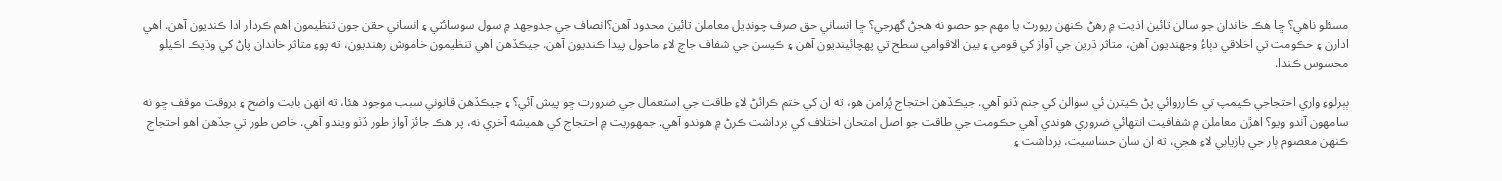مسئلو ناهي؟ ڇا هڪ خاندان جو سالن تائين اذيت ۾ رهڻ ڪنهن رپورٽ يا مهم جو حصو نه هجڻ گهرجي؟ ڇا انساني حق صرف چونڊيل معاملن تائين محدود آهن؟انصاف جي جدوجهد ۾ سول سوسائٽي ۽ انساني حقن جون تنظيمون اهم ڪردار ادا ڪنديون آهن. اهي ادارن ۽ حڪومت تي اخلاقي دٻاءُ وجهنديون آهن، متاثر ڌرين جي آواز کي قومي ۽ بين الاقوامي سطح تي پهچائينديون آهن ۽ ڪيسن جي شفاف جاچ لاءِ ماحول پيدا ڪنديون آهن. جيڪڏهن اهي تنظيمون خاموش رهنديون، ته پوءِ متاثر خاندان پاڻ کي وڌيڪ اڪيلو محسوس ڪندا.

ٻٻرلوءِ واري احتجاجي ڪيمپ تي ڪارروائي پڻ ڪيترن ئي سوالن کي جنم ڏنو آهي. جيڪڏهن احتجاج پُرامن هو، ته ان کي ختم ڪرائڻ لاءِ طاقت جي استعمال جي ضرورت ڇو پيش آئي؟ ۽ جيڪڏهن قانوني سبب موجود هئا، ته انهن بابت واضح ۽ بروقت موقف ڇو نه سامهون آندو ويو؟ اهڙن معاملن ۾ شفافيت انتهائي ضروري هوندي آهي حڪومت جي طاقت جو اصل امتحان اختلاف کي برداشت ڪرڻ ۾ هوندو آهي. جمهوريت ۾ احتجاج کي هميشه آخري نه، پر هڪ جائز آواز طور ڏٺو ويندو آهي. خاص طور تي جڏهن اهو احتجاج ڪنهن معصوم ٻار جي بازيابي لاءِ هجي، ته ان سان حساسيت، برداشت ۽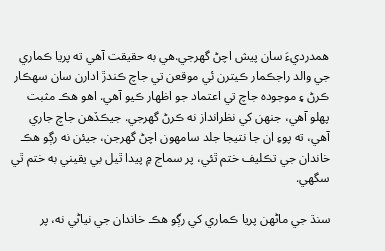همدرديءَ سان پيش اچڻ گهرجي.هي به حقيقت آهي ته پريا ڪماري جي والد راجڪمار ڪيترن ئي موقعن تي جاچ ڪندڙ ادارن سان سهڪار ڪرڻ ۽ موجوده جاچ تي اعتماد جو اظهار ڪيو آهي. اهو هڪ مثبت پهلو آهي، جنهن کي نظرانداز نه ڪرڻ گهرجي. جيڪڏهن جاچ جاري آهي، ته پوءِ ان جا نتيجا جلد سامهون اچڻ گهرجن، جيئن نه رڳو هڪ خاندان جي تڪليف ختم ٿئي، پر سماج ۾ پيدا ٿيل بي يقيني به ختم ٿي سگهي.

سنڌ جي ماڻهن پريا ڪماري کي رڳو هڪ خاندان جي نياڻي نه، پر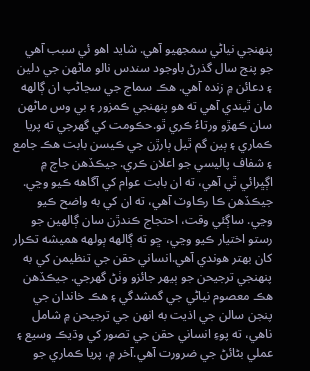پنهنجي نياڻي سمجهيو آهي. شايد اهو ئي سبب آهي جو پنج سال گذرڻ باوجود سندس نالو ماڻهن جي دلين ۽ دعائن ۾ زنده آهي. هڪ سماج جي سڃاڻپ ان ڳالهه مان ٿيندي آهي ته هو پنهنجي ڪمزور ۽ بي وس ماڻهن سان ڪهڙو ورتاءُ ڪري ٿو.حڪومت کي گهرجي ته پريا ڪماري ۽ ٻين گم ٿيل ٻارڙن جي ڪيسن بابت هڪ جامع ۽ شفاف پاليسي جو اعلان ڪري. جيڪڏهن جاچ ۾ اڳڀرائي ٿي آهي، ته ان بابت عوام کي آگاهه ڪيو وڃي. جيڪڏهن ڪا رڪاوٽ آهي، ته ان کي به واضح ڪيو وڃي. ساڳئي وقت، احتجاج ڪندڙن سان ڳالهين جو رستو اختيار ڪيو وڃي، ڇو ته ڳالهه ٻولهه هميشه تڪرار کان بهتر هوندي آهي.انساني حقن جي تنظيمن کي به پنهنجي ترجيحن جو ٻيهر جائزو وٺڻ گهرجي. جيڪڏهن هڪ معصوم نياڻي جي گمشدگي ۽ هڪ خاندان جي پنجن سالن جي اذيت به انهن جي ترجيحن ۾ شامل ناهي، ته پوءِ انساني حقن جي تصور کي وڌيڪ وسيع ۽ عملي بڻائڻ جي ضرورت آهي.آخر ۾، پريا ڪماري جو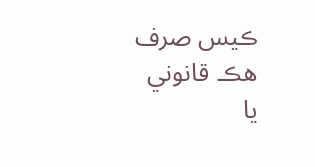ڪيس صرف هڪ قانوني يا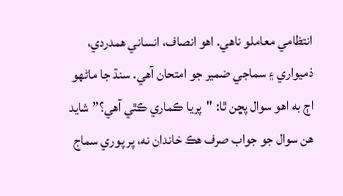انتظامي معاملو ناهي. اهو انصاف، انساني همدردي، ذميواري ۽ سماجي ضمير جو امتحان آهي. سنڌ جا ماڻهو اڄ به اهو سوال پڇن ٿا: "پريا ڪماري ڪٿي آهي؟”شايد هن سوال جو جواب صرف هڪ خاندان نه، پر پوري سماج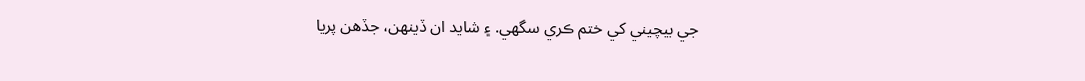جي بيچيني کي ختم ڪري سگهي. ۽ شايد ان ڏينهن، جڏهن پريا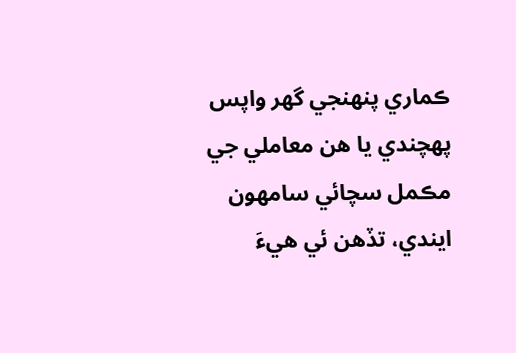ڪماري پنهنجي گهر واپس پهچندي يا هن معاملي جي مڪمل سچائي سامهون ايندي، تڏهن ئي هيءَ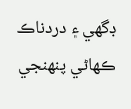ڊگهي ۽ دردناڪ ڪهاڻي پنهنجي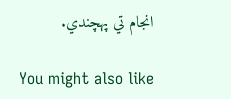انجام تي پهچندي.

You might also like